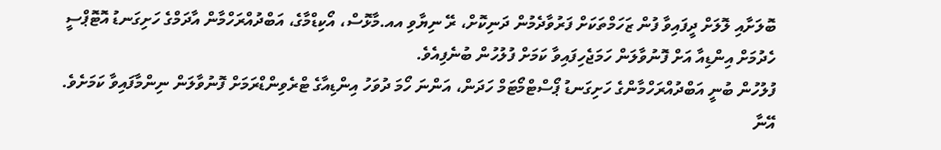ބޮލަށާއި ލޮލަށް ދީފައިވާ ފުން ޒަހަމްތަކަށް ފަރުވާދެމުން ދަނިކޮށް، ރޭ ނިޔާވި އއ.މާޅޮސް، އޯކިޑްމާގެ، އަބްދުއްރަހްމާން އާދަމްގެ ހަށިގަނޑު އޮޓޮޕްސީ ހެދުމަށް އިންޑިއާ އަށް ފޮނުވާލަން ހަމަޖެހިފައިވާ ކަމަށް ފުލުހުން ބުނެފިއެވެ.
ފުލުހުން ބުނީ އަބްދުއްރަހްމާންގެ ހަށިގަނޑު ޕޯސްޓްމޯޓަމް ހަދަން، އަންނަ ހޯމަ ދުވަހު އިންޑިއާގެ ޓްރެވިންޑްރަމަށް ފޮނުވާލަން ނިންމާފައިވާ ކަމަށެވެ. އޭނާ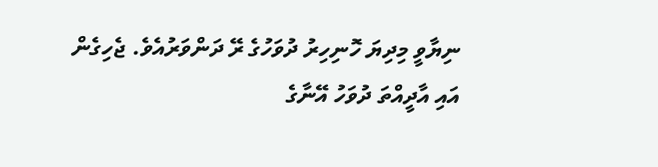ނިޔާވީ މިދިޔަ ހޮނިހިރު ދުވަހުގެ ރޭ ދަންވަރުއެވެ. ޖެހިގެން އައި އާދީއްތަ ދުވަހު އޭނާގެ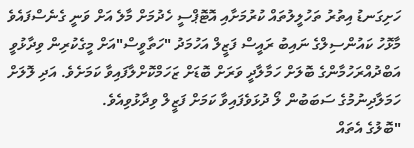ހަށިގަނޑު އިތުރު ތަހުލީލުތައް ކުރުމަށާއި އޮޓޮޕްސީ ހެދުމަށް މާލެ އަށް ވަނީ ގެނެސްފައެވެ
މާޅޮހު ކައުންސިލްގެ ނައިބު ރައީސް ފަޒީލް އަހުމަދު "ހަތާވީސް"އަށް މީގެކުރިން ވިދާޅުވީ އަބްދުއްރަހުމާންގެ ބޮލަށް ހަމާލާދީ ވަރަށް ބޮޑަށް ޒަހަމްކޮށްލާފައިވާ ކަމަށެވެ. އަދި ލޮލަށް ހަމަލާދިނުމުގެ ސަބަބުން ލޯ ދުޅަވެފައިވާ ކަމަށް ފަޒީލް ވިދާޅުވިއެވެ.
"ބޮލުގެ އެތައް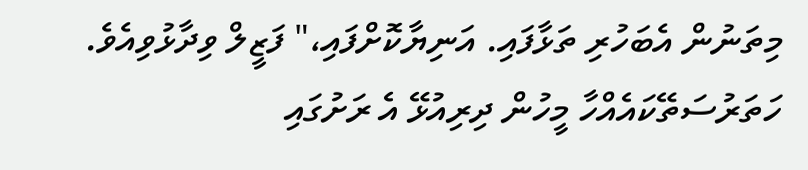މިތަނުން އެބަހުރި ތަޅާފައި. އަނިޔާކޮށްފައި،" ފަޒީލް ވިދާޅުވިއެވެ.
ހަތަރުސަތޭކައެއްހާ މީހުން ދިރިއުޅޭ އެ ރަށުގައި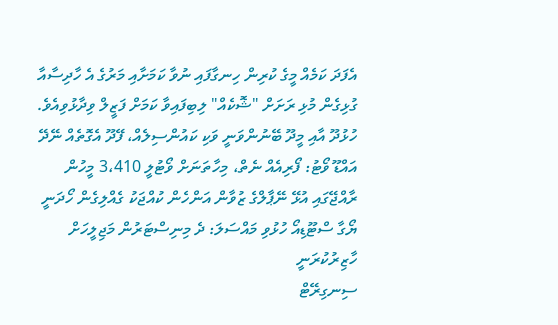އެފަދަ ކަމެއް މީގެ ކުރިން ހިނގާފައި ނުވާ ކަމަށާއި މަރުގެ އެ ހާދިސާއާ ގުޅިގެން މުޅި ރަށަށް "ޝޮކެއް" ލިބިފައިވާ ކަމަށް ފަޒީލް ވިދާޅުވިއެވެ.
ހުޅުދޫ އާއި މީދޫ ބޭނުންވަނީ ވަކި ކައުންސިލެއް، ފޭދޫ އެގޮތެއް ނޭދޭ
އައްޑޫ ވޯޓު: ފޯރިއެއް ނެތް، މިހާތަނަށް ވޯޓުލީ 3،410 މީހުން
ރާއްޖޭގައި އުޅޭ ނޭޕާލްގެ ޒުވާން އަންހެން ކުއްޖަކު ގެއްލިގެން ހޯދަނީ
ޔޯގާ ސްޓޫޑިއޯ ހުޅުވި މައްސަލަ: ދެ މިނިސްޓަރުން މަޖިލީހަށް ހާޒިރުކުރަނީ
ސިނގިރޭޓް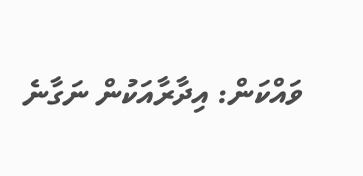ވައްކަން: އިދާރާއަކުން ނަގާނެ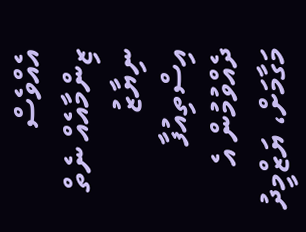އެއްވެސް ޒިންމާއެއް ނެތް
ނިޔާޒު އިސްތިއުފާ ދެއްވުމުން އެ މަގާމަށް، ޔަޒްމީދު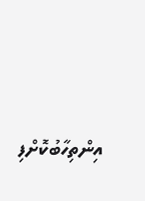އިންތިހާބުކޮށްފި